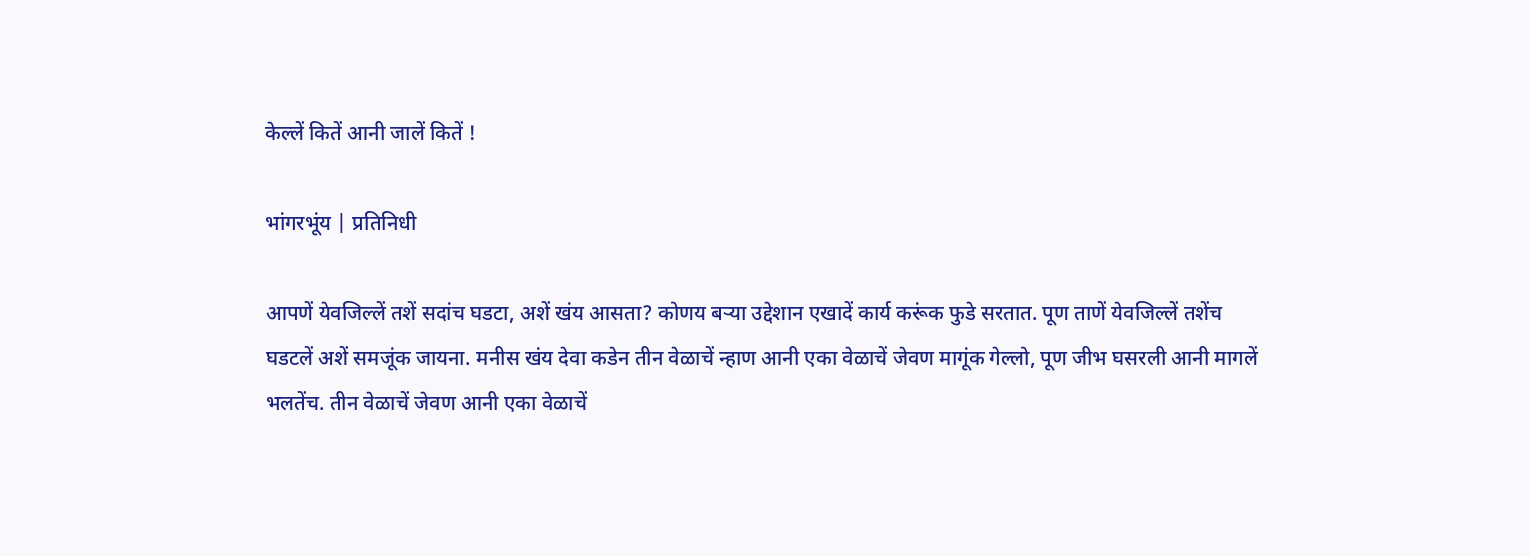केल्लें कितें आनी जालें कितें !

भांगरभूंय | प्रतिनिधी

आपणें येवजिल्लें तशें सदांच घडटा, अशें खंय आसता? कोणय बऱ्या उद्देशान एखादें कार्य करूंक फुडे सरतात. पूण ताणें येवजिल्लें तशेंच घडटलें अशें समजूंक जायना. मनीस खंय देवा कडेन तीन वेळाचें न्हाण आनी एका वेळाचें जेवण मागूंक गेल्लो, पूण जीभ घसरली आनी मागलें भलतेंच. तीन वेळाचें जेवण आनी एका वेळाचें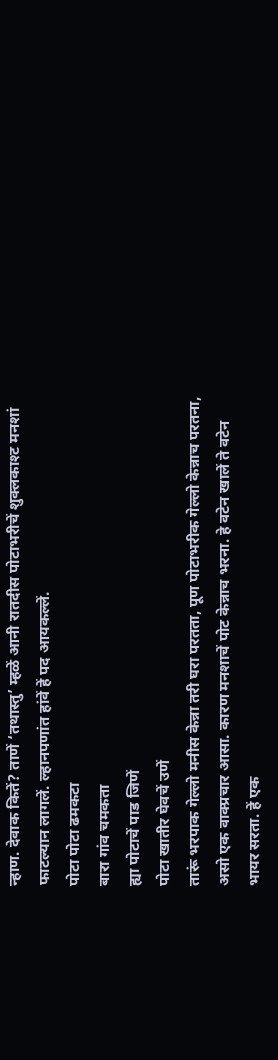न्हाण. देवाक कितें? ताणें ‘तथास्तु’ म्हळें आनी रातदीस पोटाभरीचें शुक्लकाश्ट मनशां फाटल्यान लागलें. ल्हानपणांत हांवें हें पद आयकल्लें.
पोटा पोटा ढमकटा
बारा गांव चमकता
ह्या पोटाचें पाड जिणें
पोटा खातीर घेवचें उणें
तारूं भरपाक गेल्लो मनीस केन्ना तरी घरा परतता, पूण पोटाभरीक गेल्लो केन्नाच परतना, असो एक वाक्प्रचार आसा. कारण मनशाचें पोट केन्नाच भरना. हे वटेन खालें ते वटेन भायर सरता. हें एक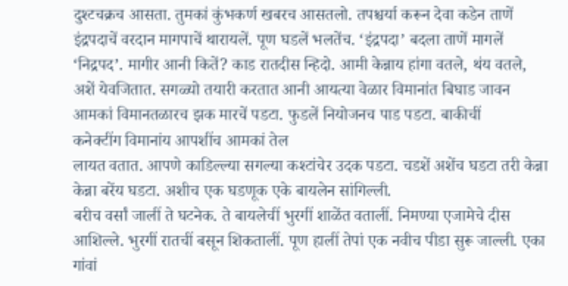दुश्टचक्रच आसता. तुमकां कुंभकर्ण खबरच आसतलो. तपश्चर्या करून देवा कडेन ताणें इंद्रपदाचें वरदान मागपाचें थारायलें. पूण घडलें भलतेंच. ‘इंद्रपदा’ बदला ताणें मागलें ‘निद्रपद’. मागीर आनी कितें? काड रातदीस न्हिदो. आमी केन्नाय हांगा वतले, थंय वतले, अशें येवजितात. सगळ्यो तयारी करतात आनी आयत्या वेळार विमानांत बिघाड जावन आमकां विमानतळारच झक मारचें पडटा. फुडलें नियोजनच पाड पडटा. बाकीचीं
कनेक्टींग विमानांय आपशींच आमकां तेल
लायत वतात. आपणे काडिल्ल्या सगल्या कश्टांचेर उदक पडटा. चडशें अशेंच घडटा तरी केन्ना केन्ना बरेंय घडटा. अशीच एक घडणूक एके बायलेन सांगिल्ली.
बरीच वर्सां जालीं ते घटनेक. ते बायलेचीं भुरगीं शाळेंत वतालीं. निमण्या एजामेचे दीस आशिल्ले. भुरगीं रातचीं बसून शिकतालीं. पूण हालीं तेपां एक नवीच पीडा सुरू जाल्ली. एका गांवां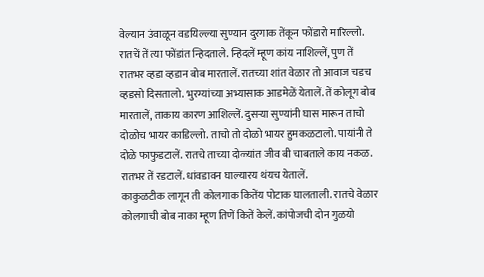वेल्यान उंवाळून वडयिल्ल्या सुण्यान दुरगाक तेंकून फोंडारो मारिल्लो. रातचें तें त्या फोंडांत न्हिदताले. न्हिदलें म्हूण कांय नाशिल्लें, पुण तें रातभर व्हडा व्हडान बोब मारतालें. रातच्या शांत वेळार तो आवाज चडच व्हडसो दिसतालो. भुरग्यांच्या अभ्यासाक आडमेळें येतालें. तें कोलूग बोब मारतालें, ताकाय कारण आशिल्लें. दुसऱ्या सुण्यांनी घास मारून ताचो दोळोच भायर काडिल्लो. ताचो तो दोळो भायर हुमकळटालो. पायांनी ते दोळे फाफुडटालें. रातचे ताच्या दोळ्यांत जीव बी चाबताले काय नकळ. रातभर तें रडटालें. धांवडावन घाल्यारय थंयच येतालें.
काकुळटीक लागून ती कोलगाक कितेंय पोटाक घालताली. रातचे वेळार कोलगाची बोब नाका म्हूण तिणें कितें केलें. कांपोजची दोन गुळयो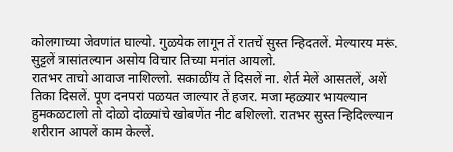कोलगाच्या जेवणांत घाल्यो. गुळयेक लागून तें रातचें सुस्त न्हिदतलें. मेल्यारय मरूं. सुट्टलें त्रासांतल्यान असोय विचार तिच्या मनांत आयलो.
रातभर ताचो आवाज नाशिल्लो. सकाळींय तें दिसलें ना. शेर्त मेलें आसतलें, अशें तिका दिसलें. पूण दनपरां पळयत जाल्यार तें हजर. मजा म्हळ्यार भायल्यान हुमकळटालो तो दोळो दोळ्यांचे खोबणेंत नीट बशिल्लो. रातभर सुस्त न्हिदिल्ल्यान शरीरान आपलें काम केल्लें.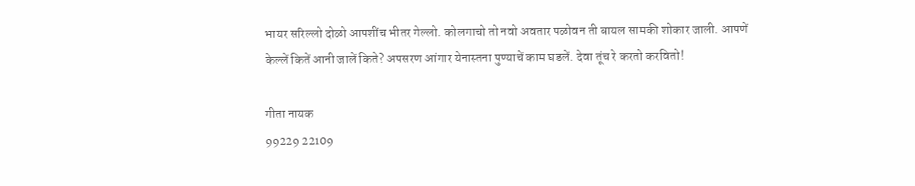भायर सरिल्लो दोळो आपशींच भीतर गेल्लो. कोलगाचो तो नवो अवतार पळोवन ती बायल सामकी शोकार जाली. आपणें केल्लें कितें आनी जालें किते? अपसरण आंगार येनास्तना पुण्याचें काम घडलें. देवा तूंच रे करतो करवितो!

गीता नायक
99229 22109